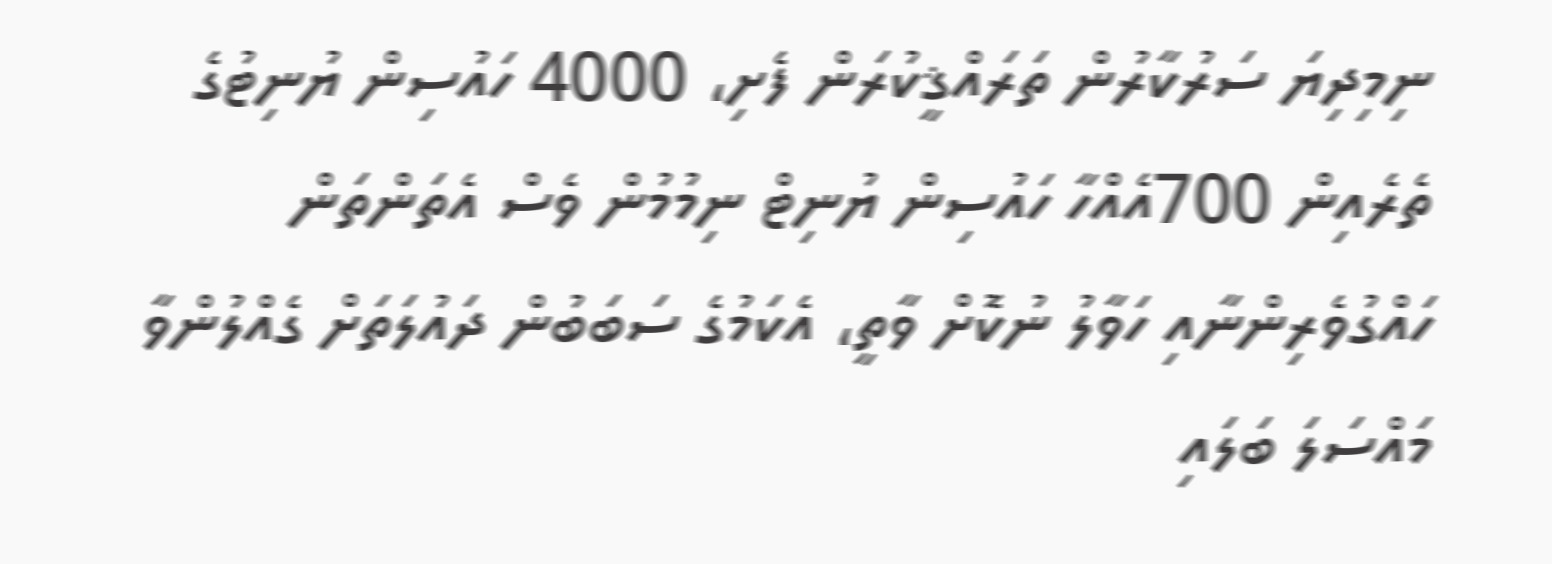ނިމިދިޔަ ސަރުކާރުން ތަރައްޤީކުރަން ފެށި، 4000 ހައުސިން ޔުނިޓުގެ ތެރެއިން 700އެއްހާ ހައުސިން ޔުނިޓް ނިމުމުން ވެސް އެތަންތަން ހައްގުވެރިންނާއި ހަވާލު ނުކޮށް ވާތީ، އެކަމުގެ ސަބަބުން ދައުލަތަށް ގެއްލުންވާ މައްސަލަ ބަލައި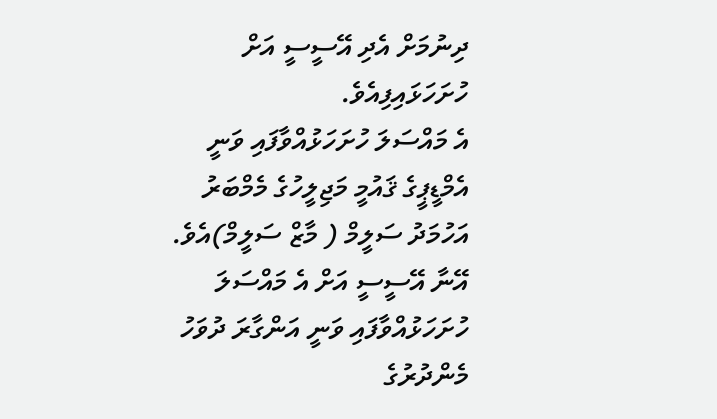ދިނުމަށް އެދި އޭސީސީ އަށް ހުށަހަޅައިފިއެވެ.
އެ މައްސަލަ ހުށަހަޅުއްވާފައި ވަނީ އެމްޑީޕީގެ ޤައުމީ މަޖިލީހުގެ މެމްބަރު އަހުމަދު ސަލީމް ( މާޒް ސަލީމް)އެވެ. އޭނާ އޭސީސީ އަށް އެ މައްސަލަ ހުށަހަޅުއްވާފައި ވަނީ އަންގާރަ ދުވަހު މެންދުރުގެ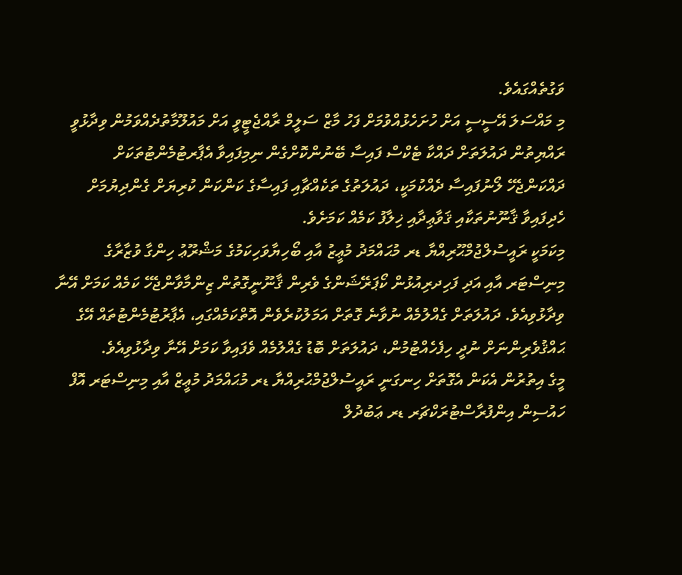ވަގުތެއްގައެވެ.
މި މައްސަލަ އޭސީސީ އަށް ހުށަހެޅުއްވުމަށް ފަހު މާޒް ސަލީމް ރާއްޖެޓީވީ އަށް މައުލޫމާތުދެއްވަމުން ވިދާޅުވީ ރައްޔިތުން ދައުލަތަށް ދައްކާ ޓެކްސް ފައިސާ ބޭނުންކޮށްގެން ނިމިފައިވާ އެޕާރޓުމެންޓުތަކަށް ދައްކަންޖެހޭ ލޯނުފައިސާ ދެއްކުމަކީ، ދައުލަތުގެ ތަކެއްޗާއި ފައިސާގެ ކަންކަން ކުރިޔަށް ގެންދިޔުމަށް ހެދިފައިވާ ޤާނޫނުތަކާއި ޤަވާޢިދާއި ޚިލާފު ކަމެއް ކަމަށެވެ.
މިކަމަކީ ރައީސުލްޖުމްޙޫރިއްޔާ ޑރ މުޙައްމަދު މުޢީޒު އާއި ބޯހިޔާވަހިކަމުގެ މަޝްރޫޢު ހިންގާ ވުޒާރާގެ މިނިސްޓަރ އާއި އަދި ފަހިދރިއުޅުން ކޯޕަރޭޝަންގެ ވެރިން ޤާނޫނީގޮތުން ޒިންމާވާންޖެހޭ ކަމެއް ކަމަށް އޭނާ ވިދާޅުވިއެވެ. ދައުލަތަށް ގެއްލުމެއް ނުވާނެ ގޮތަށް އަމަލުކުރެވެން އޮތްކަމެއްގައި، އެޕާރުޓުމެންޓުތައް އޭގެ ޙައްޤުވެރިންނަށް ނުދީ ހިފެހެއްޓުމުން، ދައުލަތަށް ބޮޑު ގެއްލުމެއް ވެފައިވާ ކަމަށް އޭނާ ވިދާޅުވިއެވެ.
މީގެ އިތުރުން އެކަން އެގޮތަށް ހިނގަނީ ރައީސުލްޖުމްޙުރިއްޔާ ޑރ މުޙައްމަދު މުޢީޒް އާއި މިނިސްޓަރ އޮފް ހައުސިން އިންފުރާސްޓުރަކްޗަރ ޑރ ޢަބުދުލް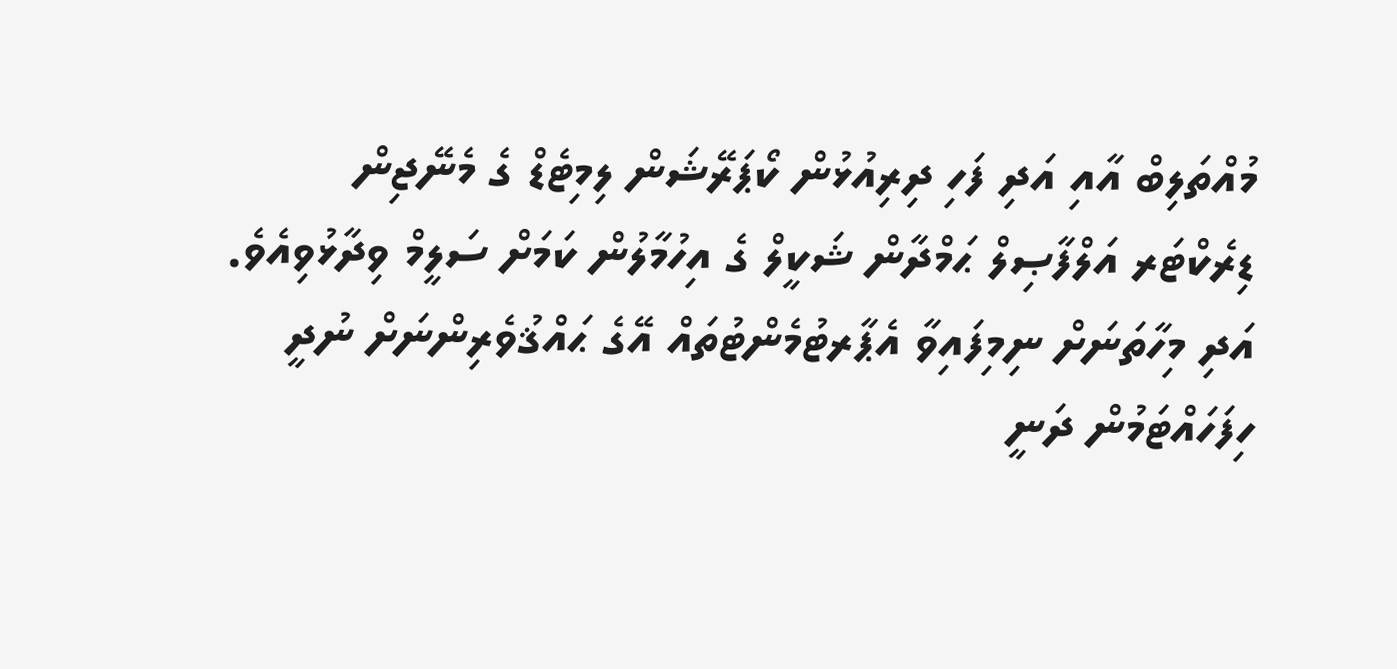މުއްތަލިބް އާއި އަދި ފަހި ދިރިއުޅުން ކޯޕަރޭޝަން ލިމިޓެޑް ގެ މެނޭޖިން ޑިރެކްޓަރ އަލްފާޞިލް ޙަމްދާން ޝަކީލް ގެ އިހުމާލުން ކަމަށް ސަލީމް ވިދާޅުވިއެވެ. އަދި މިހާތަނަށް ނިމިފައިވާ އެޕާރޓުމެންޓުތައް އޭގެ ޙައްޤުވެރިންނަށް ނުދީ ހިފަހައްޓަމުން ދަނީ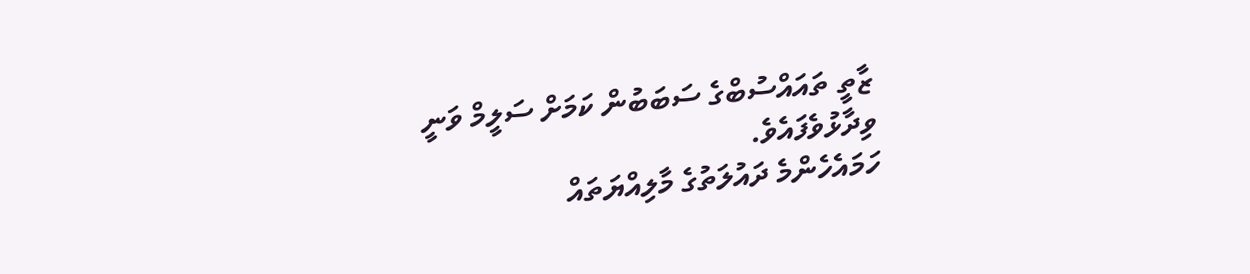ޒާތީ ތައައްސުބްގެ ސަބަބުން ކަމަށް ސަލީމް ވަނީ ވިދާޅުވެފައެވެ.
ހަމައެހެންމެ ދައުލަތުގެ މާލިއްޔަތައް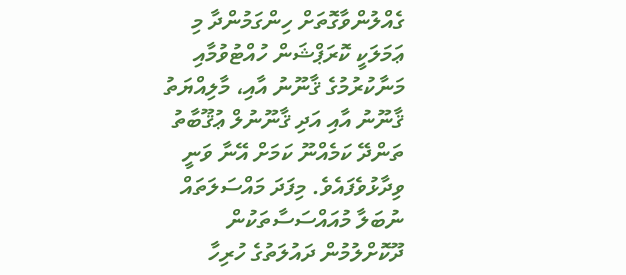ގެއްލުންވާގޮތަށް ހިންގަމުންދާ މި ޢަމަލަކީ ކޮރަޕްޝަން ހުއްޓުވުމާއި މަނާކުރުމުގެ ޤާނޫނު އާއި، މާލިއްޔަތު ޤާނޫނު އާއި އަދި ޤާނޫނުލް ޢުޤޫބާތު ތަންދޭ ކަމެއްނޫ ކަމަށް އޭނާ ވަނީ ވިދާޅުވެފައެވެ. މިފަދަ މައްސަލަތައް ނުބަލާ މުއައްސަސާތަކުން ދޫކޮށްލުމުން ދައުލަތުގެ ހުރިހާ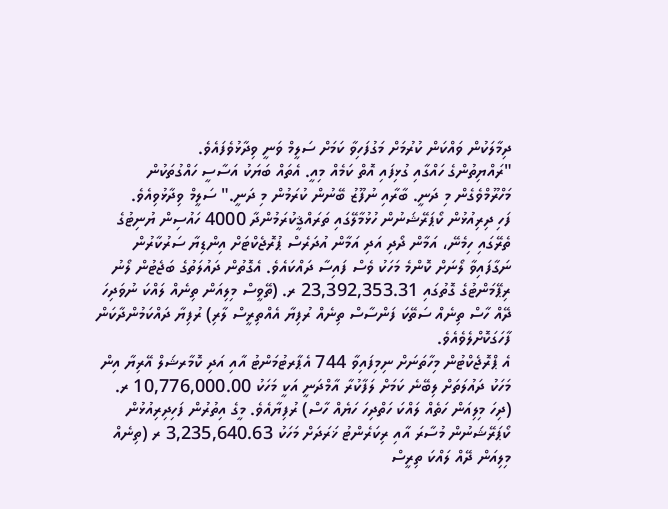ދިމާލަކުން ވައްކަން ކުރުމަށް މަގުފަހިވާ ކަމަށް ސަލީމް ވަނީ ވިދާޅުވެފައެވެ.
"ރައްޔިތުންގެ ހައްގާއި ގުޅިފައި އޮތް ކަމެއް މިއީ. އެތައް ބަޔަކު އަސާސީ ހައްގުތަކުން މަހްރޫމްވެގެން މި ދަނީ. ބާރާއި ނުފޫޒު ބޭނުން ކުރަމުން މި ދަނީ." ސަލީމް ވިދާޅުވިއެވެ.
ފަހި ދިރިއުޅުން ކޯޕަރޭޝަނުން ހުޅުމާލޭގައި ތަރައްޤީކުރަމުންދާ 4000 ހައުސިން ޔުނިޓުގެ ތެރޭގައި ހިމެނޭ، އަމާން ދޯދި އަދި އަމާން އުދަރެސް ޕުރޮޖެކްޓަށް އިންޑިޔާ ސަރުކާރުން ނަގާފައިވާ ލޯނަށް ކޮންމެ މަހަކު ވެސް ފައިސާ ދައްކައެވެ. އެގޮތުން ދައުލަތުގެ ބަޖެޓުން ލޯނު ރިޕޭމަންޓުގެ ގޮތުގައި 23,392,353.31 ރ. (ތޭވީސް މިލިއަން ތިނެއް ލައްކަ ނުވަދިހަ ދޭއް ހާސް ތިނެއް ސަތޭކަ ފަންސާސް ތިނެއް ރުފިޔާ އެއްތިރީސް ލާރި) ރުފިޔާ ދައްކަމުންދާކަން ފާހަގަކޮށްލެވެއެވެ.
އެ ޕްރޮޖެކްޓުން މިހާތަނަށް ނިމިފައިވާ 744 އެޕާރޓުމަންޓު އާއި އަދި ކޮމާރޝަލް އޭރިޔާ އިން މަހަކު ދައުލަތަށް ލިބޭނެ ކަމަށް ލަފާކުރާ އާމްދަނީ އަކީ މަހަކު 10,776,000.00 ރ. (ދިހަ މިލިއަން ހަތެއް ލައްކަ ހަތްދިހަ ހަޔެއް ހާސް) ރުފިޔާއެވެ. މީގެ އިތުރުން ފަހިދިރިއުޅުން ކޯޕަރޭޝަނުން މުސާރަ އާއި ރިކަރެންޓު ޚަރަދަށް މަހަކު 3,235,640.63 ރ (ތިނެއް މިލިއަން ދޭއް ލައްކަ ތިރީސް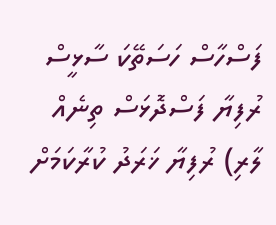ފަސްހާސް ހަސަތޭކަ ސާޅީސް ރުފިޔާ ފަސްދޮޅަސް ތިނެއް ލާރި) ރުފިޔާ ޚަރަދު ކުރާކަމަށް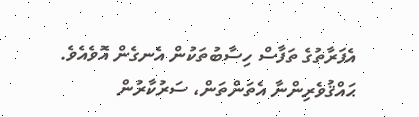އެފަރާތުގެ ތަފާސް ހިސާބުތަކުން އެނގެން އޮވެއެވެ.
ޙައްޤުވެރިންނާ އެތަންތަން، ސަރުކާރުން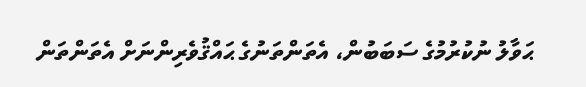ޙަވާލު ނުކުރުމުގެ ސަބަބުން، އެތަންތަނުގެ ޙައްޤުވެރިންނަށް އެތަންތަން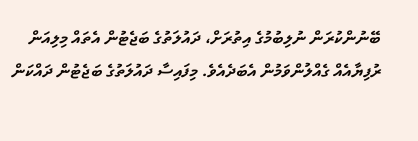ބޭނުންކުރަން ނުލިބުމުގެ އިތުރަށް، ދައުލަތުގެ ބަޖެޓުން އެތައް މިލިއަން ރުފިޔާއެއް ގެއްލުންވަމުން އެބަދެއެވެ. މިފައިސާ ދައުލަތުގެ ބަޖެޓުން ދައްކަން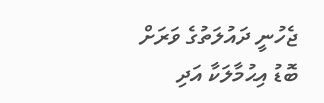ޖެހުނީ ދައުލަތުގެ ވަރަށް ބޮޑު އިޙުމާލަކާ އަދި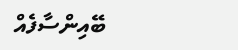ބޭއިންސާފެއް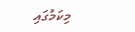މިކަމުގައި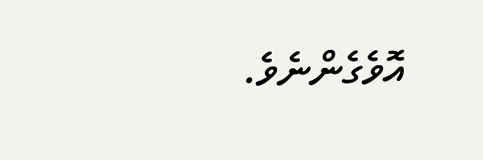އޮވެގެންނެވެ.